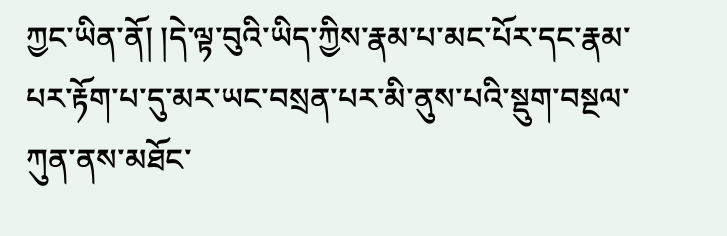ཀྱང་ཡིན་ནོ། །དེ་ལྟ་བུའི་ཡིད་ཀྱིས་རྣམ་པ་མང་པོར་དང་རྣམ་པར་རྟོག་པ་དུ་མར་ཡང་བསྲན་པར་མི་ནུས་པའི་སྡུག་བསྔལ་ཀུན་ནས་མཐོང་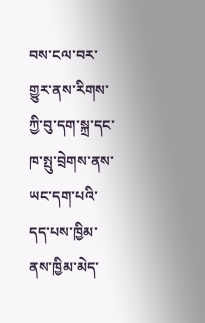བས་ངལ་བར་གྱུར་ནས་རིགས་ཀྱི་བུ་དག་སྐྲ་དང་ཁ་སྤུ་བྲེགས་ནས་ཡང་དག་པའི་དད་པས་ཁྱིམ་ནས་ཁྱིམ་མེད་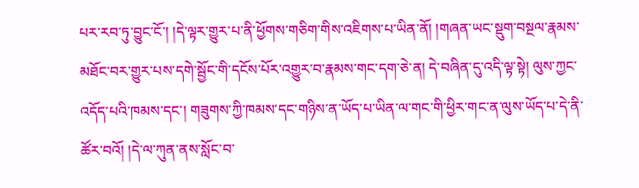པར་རབ་ཏུ་བྱུང་ངོ་། །དེ་ལྟར་གྱུར་པ་ནི་ཕྱོགས་གཅིག་གིས་འཇིགས་པ་ཡིན་ནོ། །གཞན་ཡང་སྡུག་བསྔལ་རྣམས་མཐོང་བར་གྱུར་པས་དགེ་སྦྱོང་གི་དངོས་པོར་འགྱུར་བ་རྣམས་གང་དག་ཅེ་ན། དེ་བཞིན་དུ་འདི་ལྟ་སྟེ། ལུས་ཀྱང་འདོད་པའི་ཁམས་དང་། གཟུགས་ཀྱི་ཁམས་དང་གཉིས་ན་ཡོད་པ་ཡིན་ལ་གང་གི་ཕྱིར་གང་ན་ལུས་ཡོད་པ་དེ་ནི་ཚོར་བའོ། །དེ་ལ་ཀུན་ནས་སློང་བ་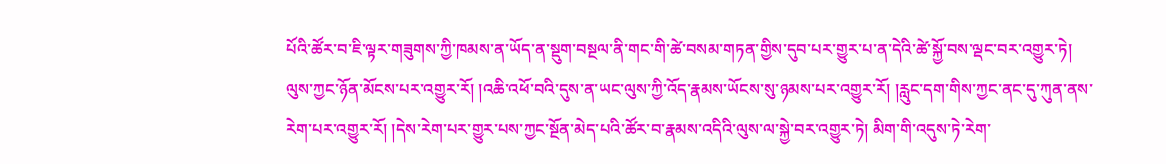པོའི་ཚོར་བ་ཇི་ལྟར་གཟུགས་ཀྱི་ཁམས་ན་ཡོད་ན་སྡུག་བསྔལ་ནི་གང་གི་ཚེ་བསམ་གཏན་གྱིས་དུབ་པར་གྱུར་པ་ན་དེའི་ཚེ་སྐྱོ་བས་ལྡང་བར་འགྱུར་ཏེ། ལུས་ཀྱང་ཉོན་མོངས་པར་འགྱུར་རོ། །འཆི་འཕོ་བའི་དུས་ན་ཡང་ལུས་ཀྱི་འོད་རྣམས་ཡོངས་སུ་ཉམས་པར་འགྱུར་རོ། །རླུང་དག་གིས་ཀྱང་ནང་དུ་ཀུན་ནས་རེག་པར་འགྱུར་རོ། །དེས་རེག་པར་གྱུར་པས་ཀྱང་སྔོན་མེད་པའི་ཚོར་བ་རྣམས་འདིའི་ལུས་ལ་སྐྱེ་བར་འགྱུར་ཏེ། མིག་གི་འདུས་ཏེ་རེག་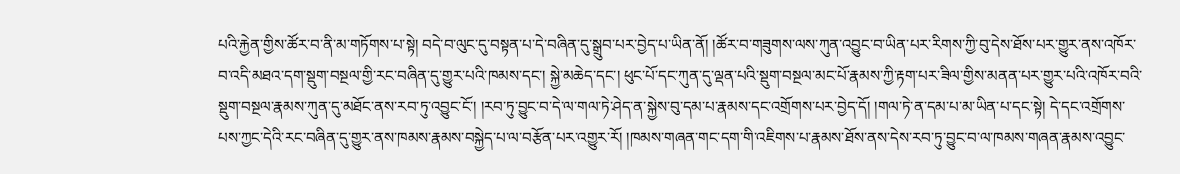པའི་རྐྱེན་གྱིས་ཚོར་བ་ནི་མ་གཏོགས་པ་སྟེ། བདེ་བ་ལུང་དུ་བསྟན་པ་དེ་བཞིན་དུ་སྒྲུབ་པར་བྱེད་པ་ཡིན་ནོ། །ཚོར་བ་གཟུགས་ལས་ཀུན་འབྱུང་བ་ཡིན་པར་རིགས་ཀྱི་བུ་དེས་ཐོས་པར་གྱུར་ནས་འཁོར་བ་འདི་མཐའ་དག་སྡུག་བསྔལ་གྱི་རང་བཞིན་དུ་གྱུར་པའི་ཁམས་དང་། སྐྱེ་མཆེད་དང་། ཕུང་པོ་དང་ཀུན་དུ་ལྡན་པའི་སྡུག་བསྔལ་མང་པོ་རྣམས་ཀྱི་རྟག་པར་ཟིལ་གྱིས་མནན་པར་གྱུར་པའི་འཁོར་བའི་སྡུག་བསྔལ་རྣམས་ཀུན་དུ་མཐོང་ནས་རབ་ཏུ་འབྱུང་ངོ་། །རབ་ཏུ་བྱུང་བ་དེ་ལ་གལ་ཏེ་ཤེད་ན་སྐྱེས་བུ་དམ་པ་རྣམས་དང་འགྲོགས་པར་བྱེད་དོ། །གལ་ཏེ་ན་དམ་པ་མ་ཡིན་པ་དང་སྟེ། དེ་དང་འགྲོགས་པས་ཀྱང་དེའི་རང་བཞིན་དུ་གྱུར་ནས་ཁམས་རྣམས་བསྐྱེད་པ་ལ་བརྩོན་པར་འགྱུར་རོ། །ཁམས་གཞན་གང་དག་གི་འཇིགས་པ་རྣམས་ཐོས་ནས་དེས་རབ་ཏུ་བྱུང་བ་ལ་ཁམས་གཞན་རྣམས་འབྱུང་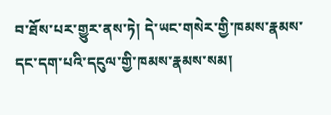བ་ཐོས་པར་གྱུར་ནས་ཏེ། དེ་ཡང་གསེར་གྱི་ཁམས་རྣམས་དང་དག་པའི་དངུལ་གྱི་ཁམས་རྣམས་སམ།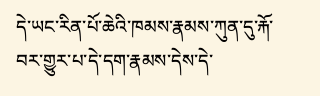དེ་ཡང་རིན་པོ་ཆེའི་ཁམས་རྣམས་ཀུན་དུ་རྐོ་བར་གྱུར་པ་དེ་དག་རྣམས་དེས་དེ་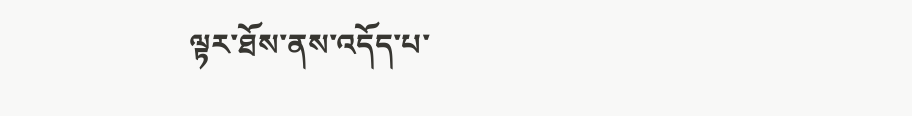ལྟར་ཐོས་ནས་འདོད་པ་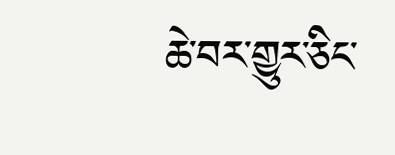ཆེ་བར་གྱུར་ཅིང་